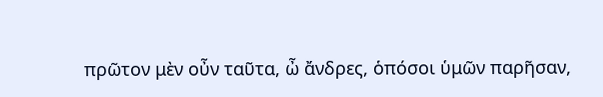πρῶτον μὲν οὖν ταῦτα, ὦ ἄνδρες, ὁπόσοι ὑμῶν παρῆσαν,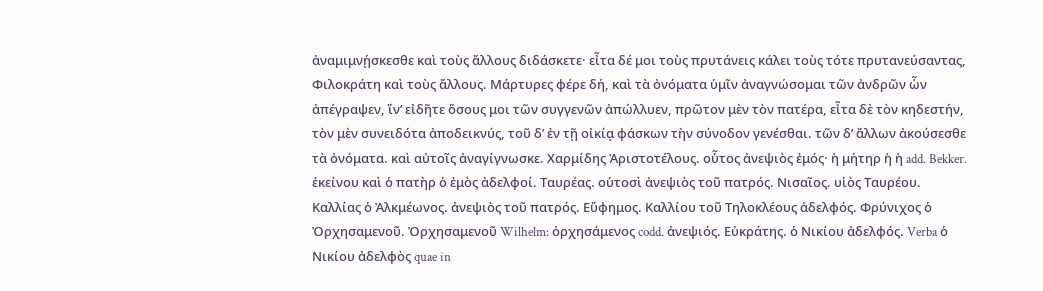ἀναμιμνῄσκεσθε καὶ τοὺς ἄλλους διδάσκετε· εἶτα δέ μοι τοὺς πρυτάνεις κάλει τοὺς τότε πρυτανεύσαντας, Φιλοκράτη καὶ τοὺς ἄλλους. Μάρτυρες φέρε δή, καὶ τὰ ὀνόματα ὑμῖν ἀναγνώσομαι τῶν ἀνδρῶν ὧν ἀπέγραψεν, ἵνʼ εἰδῆτε ὅσους μοι τῶν συγγενῶν ἀπώλλυεν, πρῶτον μὲν τὸν πατέρα, εἶτα δὲ τὸν κηδεστήν, τὸν μὲν συνειδότα ἀποδεικνύς, τοῦ δʼ ἐν τῇ οἰκίᾳ φάσκων τὴν σύνοδον γενέσθαι. τῶν δʼ ἄλλων ἀκούσεσθε τὰ ὀνόματα. καὶ αὐτοῖς ἀναγίγνωσκε. Χαρμίδης Ἀριστοτέλους. οὗτος ἀνεψιὸς ἐμός· ἡ μήτηρ ἡ ἡ add. Bekker. ἐκείνου καὶ ὁ πατὴρ ὁ ἐμὸς ἀδελφοί. Ταυρέας. οὑτοσὶ ἀνεψιὸς τοῦ πατρός. Νισαῖος. υἱὸς Ταυρέου. Καλλίας ὁ Ἀλκμέωνος. ἀνεψιὸς τοῦ πατρός. Εὔφημος. Καλλίου τοῦ Τηλοκλέους ἀδελφός. Φρύνιχος ὁ Ὀρχησαμενοῦ. Ὀρχησαμενοῦ Wilhelm: ὀρχησάμενος codd. ἀνεψιός. Εὐκράτης. ὁ Νικίου ἀδελφός. Verba ὁ Νικίου ἀδελφὸς quae in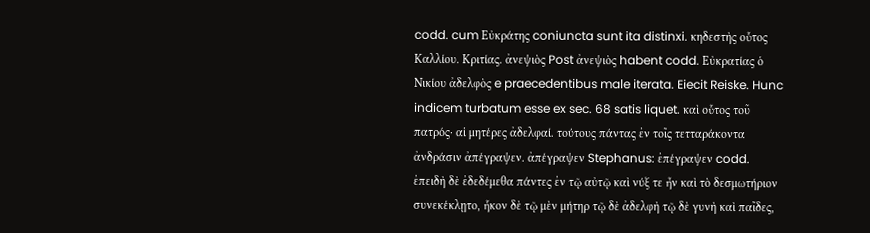codd. cum Εὐκράτης coniuncta sunt ita distinxi. κηδεστὴς οὗτος Καλλίου. Κριτίας. ἀνεψιὸς Post ἀνεψιὸς habent codd. Εὐκρατίας ὁ Νικίου ἀδελφὸς e praecedentibus male iterata. Eiecit Reiske. Hunc indicem turbatum esse ex sec. 68 satis liquet. καὶ οὗτος τοῦ πατρός· αἱ μητέρες ἀδελφαί. τούτους πάντας ἐν τοῖς τετταράκοντα ἀνδράσιν ἀπέγραψεν. ἀπέγραψεν Stephanus: ἐπέγραψεν codd. ἐπειδὴ δὲ ἐδεδέμεθα πάντες ἐν τῷ αὐτῷ καὶ νύξ τε ἦν καὶ τὸ δεσμωτήριον συνεκέκλῃτο, ἧκον δὲ τῷ μὲν μήτηρ τῷ δὲ ἀδελφὴ τῷ δὲ γυνὴ καὶ παῖδες,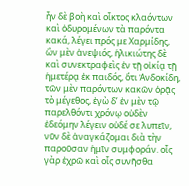ἦν δὲ βοὴ καὶ οἶκτος κλαόντων καὶ ὀδυρομένων τὰ παρόντα κακά, λέγει πρός με Χαρμίδης, ὢν μὲν ἀνεψιός, ἡλικιώτης δὲ καὶ συνεκτραφεὶς ἐν τῇ οἰκίᾳ τῇ ἡμετέρᾳ ἐκ παιδός, ὅτι Ἀνδοκίδη, τῶν μὲν παρόντων κακῶν ὁρᾷς τὸ μέγεθος, ἐγὼ δʼ ἐν μὲν τῷ παρελθόντι χρόνῳ οὐδὲν ἐδεόμην λέγειν οὐδέ σε λυπεῖν, νῦν δὲ ἀναγκάζομαι διὰ τὴν παροῦσαν ἡμῖν συμφοράν. οἷς γὰρ ἐχρῶ καὶ οἷς συνῆσθα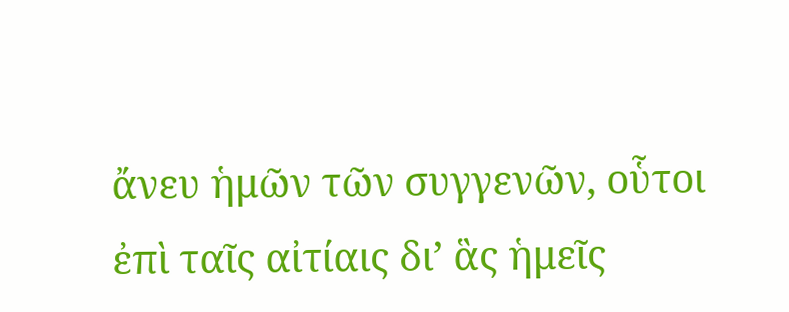ἄνευ ἡμῶν τῶν συγγενῶν, οὗτοι ἐπὶ ταῖς αἰτίαις διʼ ἃς ἡμεῖς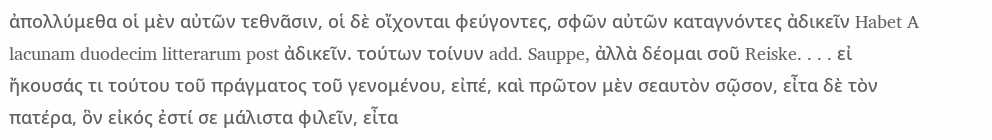ἀπολλύμεθα οἱ μὲν αὐτῶν τεθνᾶσιν, οἱ δὲ οἴχονται φεύγοντες, σφῶν αὐτῶν καταγνόντες ἀδικεῖν Habet A lacunam duodecim litterarum post ἀδικεῖν. τούτων τοίνυν add. Sauppe, ἀλλὰ δέομαι σοῦ Reiske. . . . εἰ ἤκουσάς τι τούτου τοῦ πράγματος τοῦ γενομένου, εἰπέ, καὶ πρῶτον μὲν σεαυτὸν σῷσον, εἶτα δὲ τὸν πατέρα, ὃν εἰκός ἐστί σε μάλιστα φιλεῖν, εἶτα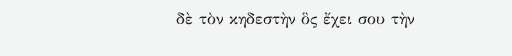δὲ τὸν κηδεστὴν ὃς ἔχει σου τὴν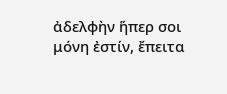ἀδελφὴν ἥπερ σοι μόνη ἐστίν, ἔπειτα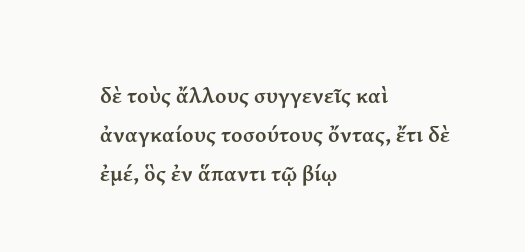δὲ τοὺς ἄλλους συγγενεῖς καὶ ἀναγκαίους τοσούτους ὄντας, ἔτι δὲ ἐμέ, ὃς ἐν ἅπαντι τῷ βίῳ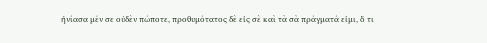ἠνίασα μέν σε οὐδὲν πώποτε, προθυμότατος δὲ εἰς σὲ καὶ τὰ σὰ πράγματά εἰμι, ὅ τι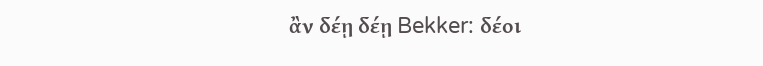ἂν δέῃ δέῃ Bekker: δέοι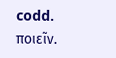codd. ποιεῖν.